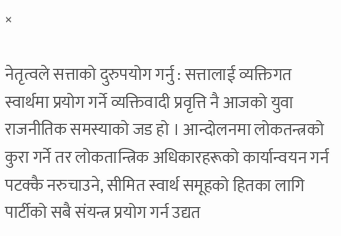×

नेतृत्वले सत्ताको दुरुपयोग गर्नु : सत्तालाई व्यक्तिगत स्वार्थमा प्रयोग गर्ने व्यक्तिवादी प्रवृत्ति नै आजको युवा राजनीतिक समस्याको जड हो । आन्दोलनमा लोकतन्त्रको कुरा गर्ने तर लोकतान्त्रिक अधिकारहरूको कार्यान्वयन गर्न पटक्कै नरुचाउने, सीमित स्वार्थ समूहको हितका लागि पार्टीको सबै संयन्त्र प्रयोग गर्न उद्यत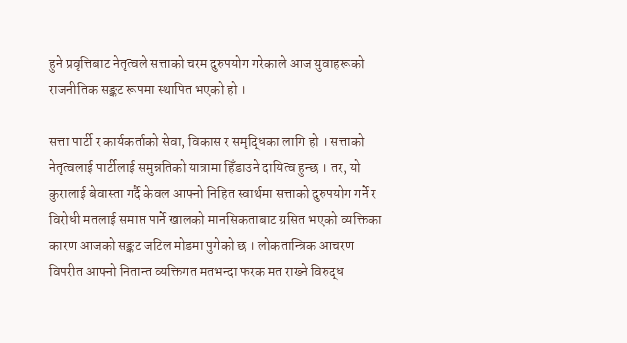हुने प्रवृत्तिबाट नेतृत्वले सत्ताको चरम दुरुपयोग गरेकाले आज युवाहरूको राजनीतिक सङ्कट रूपमा स्थापित भएको हो ।

सत्ता पार्टी र कार्यकर्ताको सेवा, विकास र समृद्धिका लागि हो । सत्ताको नेतृत्वलाई पार्टीलाई समुन्नतिको यात्रामा हिँडाउने दायित्व हुन्छ । तर, यो कुरालाई बेवास्ता गर्दै केवल आफ्नो निहित स्वार्थमा सत्ताको दुरुपयोग गर्ने र विरोधी मतलाई समाप्त पार्ने खालको मानसिकताबाट ग्रसित भएको व्यक्तिका कारण आजको सङ्कट जटिल मोडमा पुगेको छ । लोकतान्त्रिक आचरण विपरीत आफ्नो नितान्त व्यक्तिगत मतभन्दा फरक मत राख्ने विरुद्ध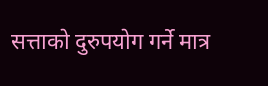सत्ताको दुरुपयोग गर्ने मात्र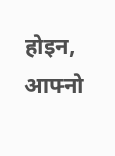होइन, आफ्नो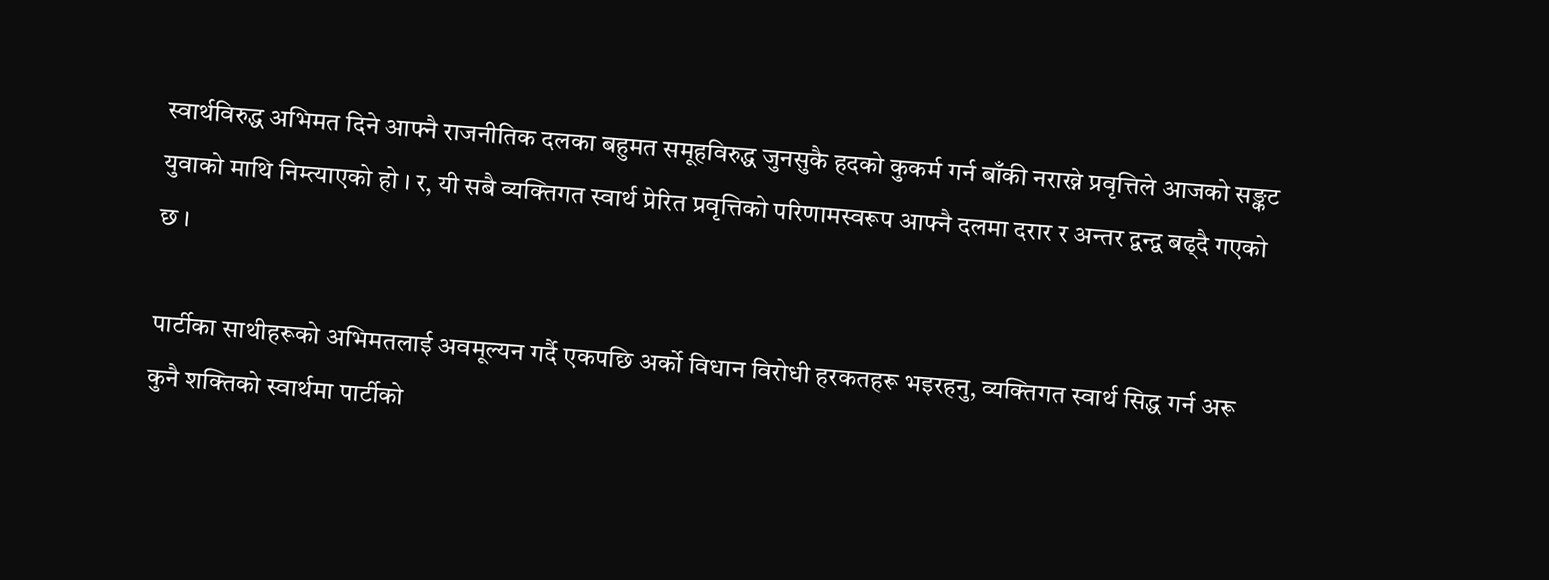स्वार्थविरुद्ध अभिमत दिने आफ्नै राजनीतिक दलका बहुमत समूहविरुद्ध जुनसुकै हदको कुकर्म गर्न बाँकी नराख्ने प्रवृत्तिले आजको सङ्कट युवाको माथि निम्त्याएको हो । र, यी सबै व्यक्तिगत स्वार्थ प्रेरित प्रवृत्तिको परिणामस्वरूप आफ्नै दलमा दरार र अन्तर द्वन्द्व बढ्दै गएको छ ।

पार्टीका साथीहरूको अभिमतलाई अवमूल्यन गर्दै एकपछि अर्को विधान विरोधी हरकतहरू भइरहनु, व्यक्तिगत स्वार्थ सिद्ध गर्न अरू कुनै शक्तिको स्वार्थमा पार्टीको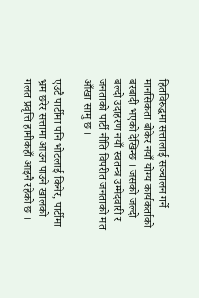हितविरुद्धमा सत्तालाई सञ्चालन गर्ने मानसिकता बोकेर नयाँ योग्य कार्यकर्ताको बरबादी भएको देखिन्छ । जसको जल्दो बल्दो उदाहरण नयाँ स्वतन्त्र उम्मेदवारी र जनताको पार्टी नीति विपरीत जनताको मत आँखा सामु छ ।

एउटै पार्टीमा पनि भोटलाई किनेर, पार्टीमा  भ्रम छरेर सत्तामा आउन पाउने खालको गलत प्रवृत्ति हामीकहाँ आइनै रहेको छ ।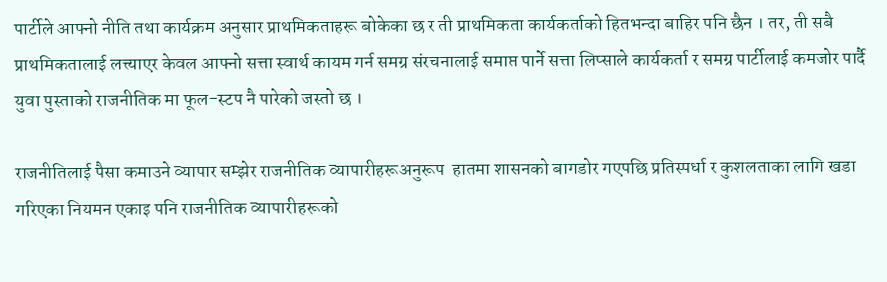पार्टीले आफ्नो नीति तथा कार्यक्रम अनुसार प्राथमिकताहरू बोकेका छ र ती प्राथमिकता कार्यकर्ताको हितभन्दा बाहिर पनि छैन । तर, ती सबै प्राथमिकतालाई लत्त्याएर केवल आफ्नो सत्ता स्वार्थ कायम गर्न समग्र संरचनालाई समाप्त पार्ने सत्ता लिप्साले कार्यकर्ता र समग्र पार्टीलाई कमजोर पार्दै युवा पुस्ताको राजनीतिक मा फूल-स्टप नै पारेको जस्तो छ ।

राजनीतिलाई पैसा कमाउने व्यापार सम्झेर राजनीतिक व्यापारीहरूअनुरूप  हातमा शासनको बागडोर गएपछि प्रतिस्पर्धा र कुशलताका लागि खडा गरिएका नियमन एकाइ पनि राजनीतिक व्यापारीहरूको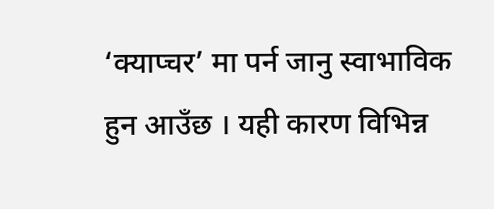‘क्याप्चर’ मा पर्न जानु स्वाभाविक हुन आउँछ । यही कारण विभिन्न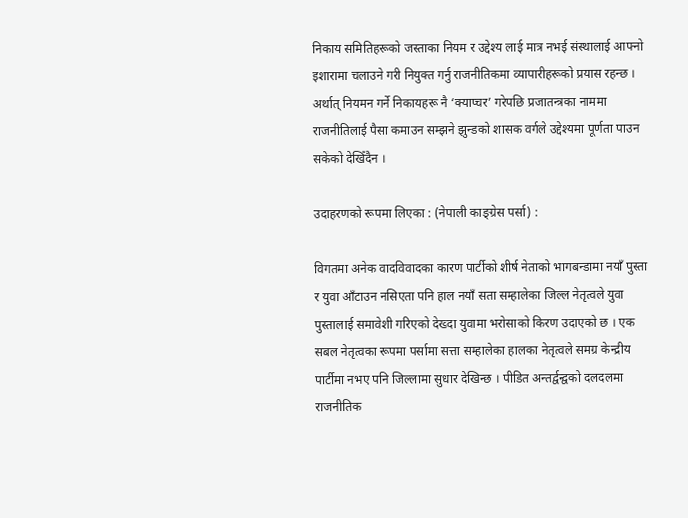निकाय समितिहरूको जस्ताका नियम र उद्देश्य लाई मात्र नभई संस्थालाई आफ्नो इशारामा चलाउने गरी नियुक्त गर्नु राजनीतिकमा व्यापारीहरूको प्रयास रहन्छ । अर्थात् नियमन गर्ने निकायहरू नै ‘क्याप्चर’ गरेपछि प्रजातन्त्रका नाममा राजनीतिलाई पैसा कमाउन सम्झने झुन्डको शासक वर्गले उद्देश्यमा पूर्णता पाउन सकेको देखिँदैन ।

उदाहरणको रूपमा लिएका : (नेपाली काङ्ग्रेस पर्सा) :

विगतमा अनेक वादविवादका कारण पार्टीको शीर्ष नेताको भागबन्डामा नयाँ पुस्ता र युवा आँटाउन नसिएता पनि हाल नयाँ सता सम्हालेका जिल्ल नेतृत्वले युवा पुस्तालाई समावेशी गरिएको देख्दा युवामा भरोसाको किरण उदाएको छ । एक सबल नेतृत्वका रूपमा पर्सामा सत्ता सम्हालेका हालका नेतृत्वले समग्र केन्द्रीय पार्टीमा नभए पनि जिल्लामा सुधार देखिन्छ । पीडित अन्तर्द्वन्द्वको दलदलमा राजनीतिक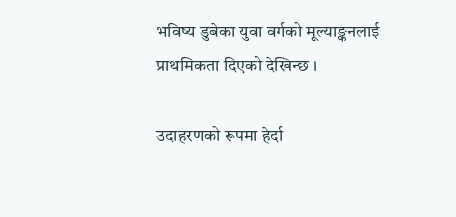भविष्य डुबेका युवा वर्गको मूल्याङ्कनलाई प्राथमिकता दिएको देखिन्छ ।

उदाहरणको रूपमा हेर्दा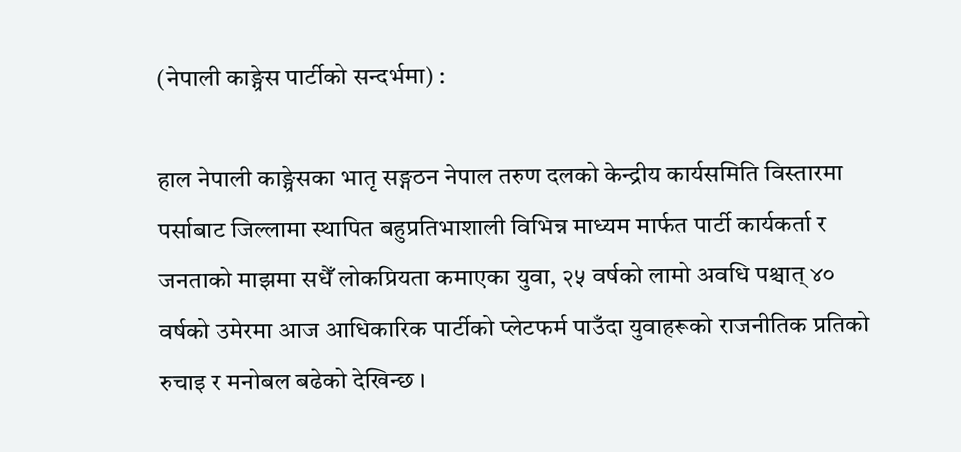(नेपाली काङ्ग्रेस पार्टीको सन्दर्भमा) :

हाल नेपाली काङ्ग्रेसका भातृ सङ्गठन नेपाल तरुण दलको केन्द्रीय कार्यसमिति विस्तारमा पर्साबाट जिल्लामा स्थापित बहुप्रतिभाशाली विभिन्न माध्यम मार्फत पार्टी कार्यकर्ता र जनताको माझमा सधैँ लोकप्रियता कमाएका युवा, २५ वर्षको लामो अवधि पश्चात् ४० वर्षको उमेरमा आज आधिकारिक पार्टीको प्लेटफर्म पाउँदा युवाहरूको राजनीतिक प्रतिको रुचाइ र मनोबल बढेको देखिन्छ ।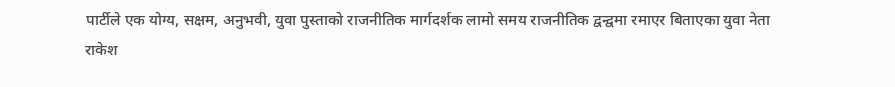पार्टीले एक योग्य, सक्षम, अनुभवी, युवा पुस्ताको राजनीतिक मार्गदर्शक लामो समय राजनीतिक द्वन्द्वमा रमाएर बिताएका युवा नेता राकेश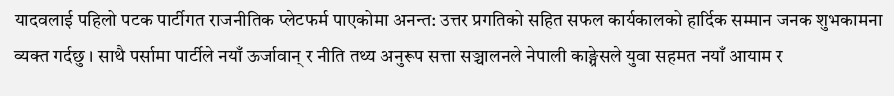यादवलाई पहिलो पटक पार्टीगत राजनीतिक प्लेटफर्म पाएकोमा अनन्त: उत्तर प्रगतिको सहित सफल कार्यकालको हार्दिक सम्मान जनक शुभकामना व्यक्त गर्दछु । साथै पर्सामा पार्टीले नयाँ ऊर्जावान् र नीति तथ्य अनुरूप सत्ता सञ्चालनले नेपाली काङ्ग्रेसले युवा सहमत नयाँ आयाम र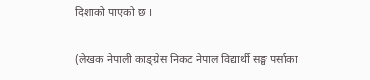दिशाको पाएको छ ।

(लेखक नेपाली काङ्ग्रेस निकट नेपाल विद्यार्थी सङ्घ पर्साका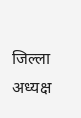जिल्ला अध्यक्ष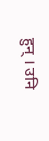हुन् । उनि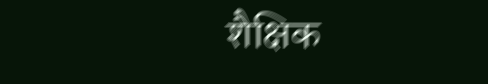शैक्षिक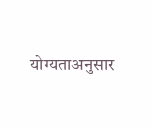योग्यताअनुसार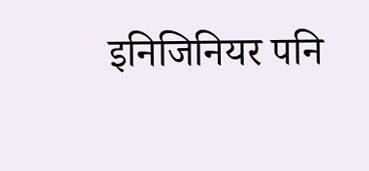इनिजिनियर पनि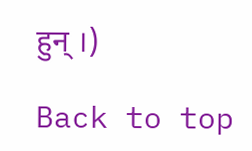हुन् ।)

Back to top